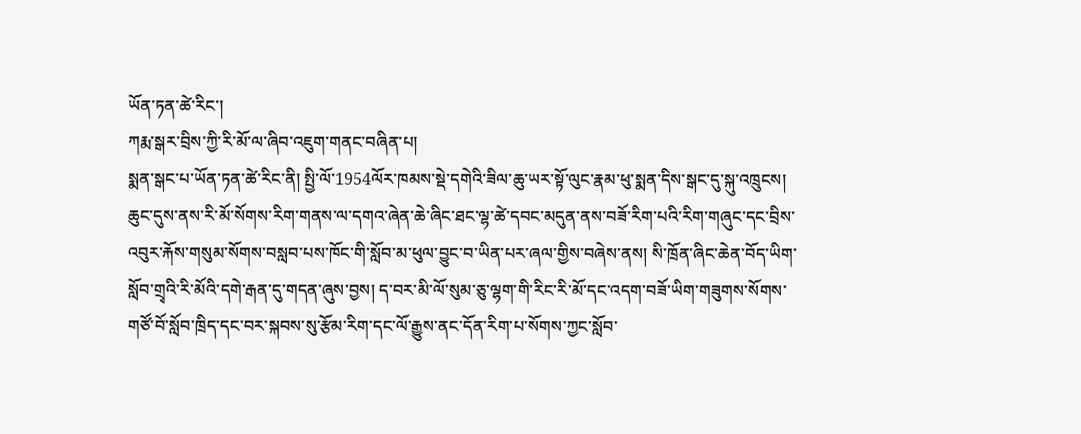ཡོན་ཏན་ཚེ་རིང་།
ཀརྨ་སྒར་བྲིས་ཀྱི་རི་མོ་ལ་ཞིབ་འཇུག་གནང་བཞིན་པ།
སྨན་སྒང་པ་ཡོན་ཏན་ཚེ་རིང་ནི། སྤྱི་ལོ་1954ལོར་ཁམས་སྡེ་དགེའི་ཟིལ་ཆུ་ཡར་སྟོ་ལུང་རྣམ་ཕུ་སྨན་དིས་སྒང་དུ་སྐུ་འཁྲུངས། ཆུང་དུས་ནས་རི་མོ་སོགས་རིག་གནས་ལ་དགའ་ཞེན་ཆེ་ཞིང་ཐང་ལྷ་ཚེ་དབང་མདུན་ནས་བཟོ་རིག་པའི་རིག་གཞུང་དང་བྲིས་འབུར་རྐོས་གསུམ་སོགས་བསླབ་པས་ཁོང་གི་སློབ་མ་ཕུལ་བྱུང་བ་ཡིན་པར་ཞལ་གྱིས་བཞེས་ནས། སི་ཁྲོན་ཞིང་ཆེན་བོད་ཡིག་སློབ་གྲྭའི་རི་མོའི་དགེ་རྒན་དུ་གདན་ཞུས་བྱས། ད་བར་མི་ལོ་སུམ་ཅུ་ལྷག་གི་རིང་རི་མོ་དང་འདག་བཟོ་ཡིག་གཟུགས་སོགས་གཙོ་བོ་སློབ་ཁྲིད་དང་བར་སྐབས་སུ་རྩོམ་རིག་དང་ལོ་རྒྱུས་ནང་དོན་རིག་པ་སོགས་ཀྱང་སློབ་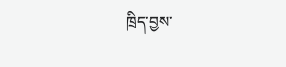ཁྲིད་བྱས་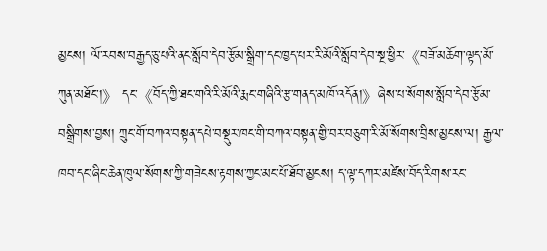མྱངས། ལོ་རབས་བརྒྱད་ཅུ་པའི་ནང་སློབ་དེབ་རྩོམ་སྒྲིག་དང་ཁྱད་པར་རི་མོའི་སློབ་དེབ་སྔ་ཕྱིར་《བཟོ་མཆོག་ལྟད་མོ་ཀུན་མཐོང་།》 དང་《བོད་ཀྱི་ཐང་གའི་རི་མོའི་རྨང་གཞིའི་རྩ་གནད་མཁོ་འདོན།》ཞེས་པ་སོགས་སློབ་དེབ་རྩོམ་བསྒྲིགས་བྱས། ཀྲུང་གོ་བཀའ་བསྟན་དཔེ་བསྡུར་ཁང་གི་བཀའ་བསྟན་གྱི་བར་བཅུག་རི་མོ་སོགས་བྲིས་མྱངས་ལ། རྒྱལ་ཁབ་དང་ཞིང་ཆེན་ཁུལ་སོགས་ཀྱི་གཟེངས་རྟགས་ཀྱང་མང་པོ་ཐོབ་མྱངས། ད་ལྟ་དཀར་མཛེས་བོད་རིགས་རང་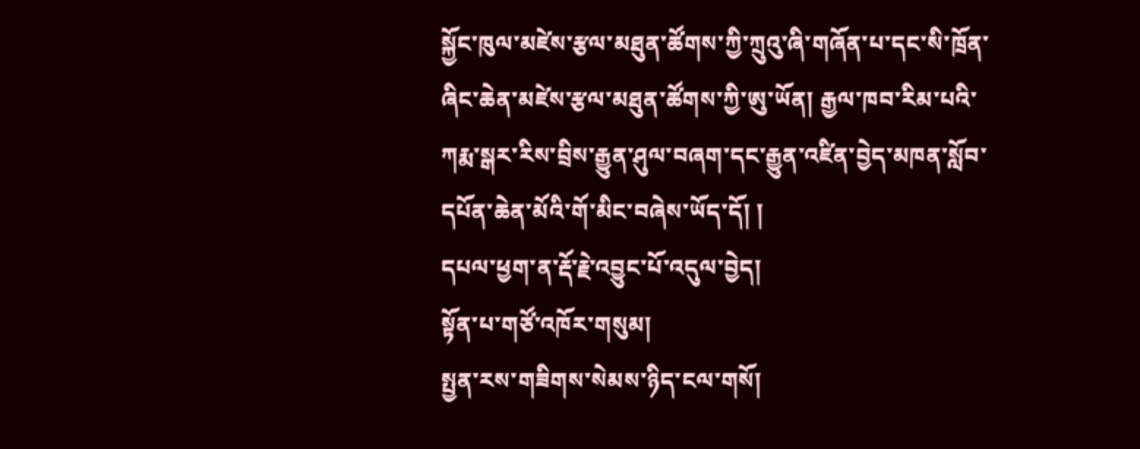སྐྱོང་ཁུལ་མཛེས་རྩལ་མཐུན་ཚོགས་ཀྱི་ཀྲུའུ་ཞི་གཞོན་པ་དང་སི་ཁྲོན་ཞིང་ཆེན་མཛེས་རྩལ་མཐུན་ཚོགས་ཀྱི་ཨུ་ཡོན། རྒྱལ་ཁབ་རིམ་པའི་ཀརྨ་སྒར་རིས་བྲིས་རྒྱུན་ཤུལ་བཞག་དང་རྒྱུན་འཛིན་བྱེད་མཁན་སློབ་དཔོན་ཆེན་མོའི་གོ་མིང་བཞེས་ཡོད་དོ། །
དཔལ་ཕྱག་ན་རྡོ་རྗེ་འབྱུང་པོ་འདུལ་བྱེད།
སྟོན་པ་གཙོ་འཁོར་གསུམ།
སྤྱན་རས་གཟིགས་སེམས་ཉིད་ངལ་གསོ།